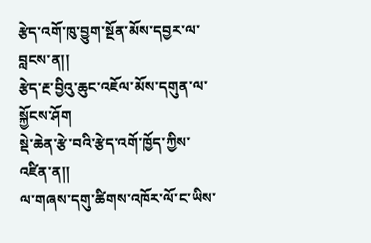རྩེད་འགོ་ཁུ་བྱུག་སྔོན་མོས་དབྱར་ལ་བླངས་ན།།
རྩེད་རྔ་བྱིའུ་ཆུང་འཇོལ་མོས་དགུན་ལ་སྐྱོངས་ཤོག
སྡེ་ཆེན་རྩེ་བའི་རྩེད་འགོ་ཁྱོད་ཀྱིས་འཛིན་ན།།
ལ་གཞས་དགུ་ཚིགས་འཁོར་ལོ་ང་ཡིས་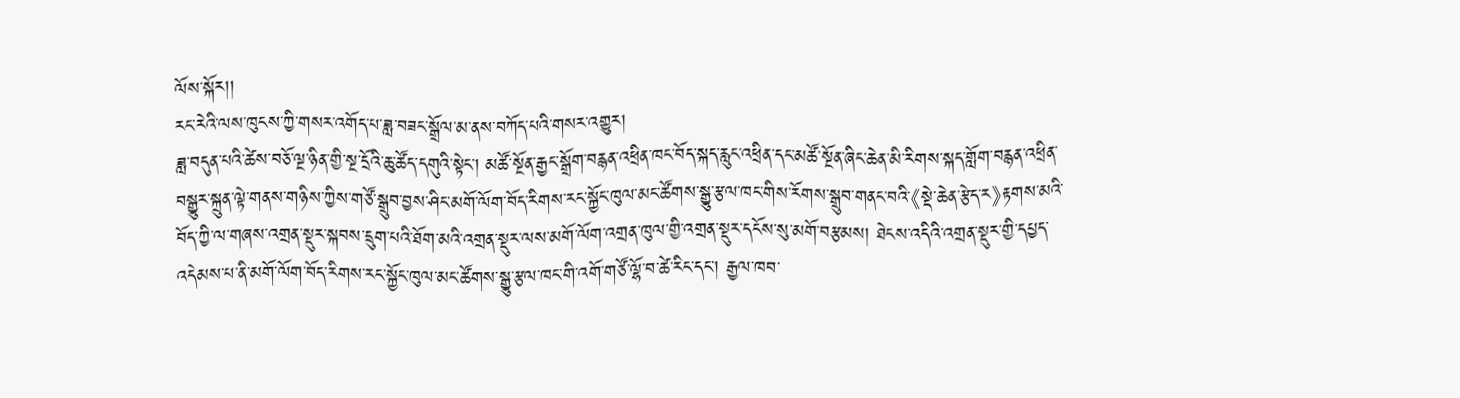ལོས་སྐོར།།
རང་རེའི་ལས་ཁུངས་ཀྱི་གསར་འགོད་པ་ཟླ་བཟང་སྒྲོལ་མ་ནས་བཀོད་པའི་གསར་འགྱུར།
ཟླ་བདུན་པའི་ཚེས་བཅོ་ལྔ་ཉིན་གྱི་སྔ་དྲོའི་ཆུ་ཚོད་དགུའི་སྟེང་། མཚོ་སྔོན་རྒྱང་སྒྲོག་བརྙན་འཕྲིན་ཁང་བོད་སྐད་རླུང་འཕྲིན་དང་མཚོ་སྔོན་ཞིང་ཆེན་མི་རིགས་སྐད་གློག་བརྙན་འཕྲིན་བསྒྱུར་སྐྲུན་ལྟེ་གནས་གཉིས་ཀྱིས་གཙོ་སྒྲུབ་བྱས་ཤིང་མགོ་ལོག་བོད་རིགས་རང་སྐྱོང་ཁུལ་མང་ཚོགས་སྒྱུ་རྩལ་ཁང་གིས་རོགས་སྒྲུབ་གནང་བའི་《སྡེ་ཆེན་རྩེད་ར》རྟགས་མའི་བོད་ཀྱི་ལ་གཞས་འགྲན་སྡུར་སྐབས་དྲུག་པའི་ཐོག་མའི་འགྲན་སྡུར་ལས་མགོ་ལོག་འགྲན་ཁུལ་གྱི་འགྲན་སྡུར་དངོས་སུ་མགོ་བརྩམས། ཐེངས་འདིའི་འགྲན་སྡུར་གྱི་དཔྱད་འདེམས་པ་ནི་མགོ་ལོག་བོད་རིགས་རང་སྐྱོང་ཁུལ་མང་ཚོགས་སྒྱུ་རྩལ་ཁང་གི་འགོ་གཙོ་ལྷོ་བ་ཚེ་རིང་དང་། རྒྱལ་ཁབ་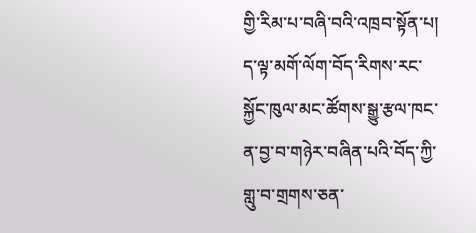གྱི་རིམ་པ་བཞི་བའི་འཁྲབ་སྟོན་པ། ད་ལྟ་མགོ་ལོག་བོད་རིགས་རང་སྐྱོང་ཁུལ་མང་ཚོགས་སྒྱུ་རྩལ་ཁང་ན་བྱ་བ་གཉེར་བཞིན་པའི་བོད་ཀྱི་གླུ་བ་གྲགས་ཅན་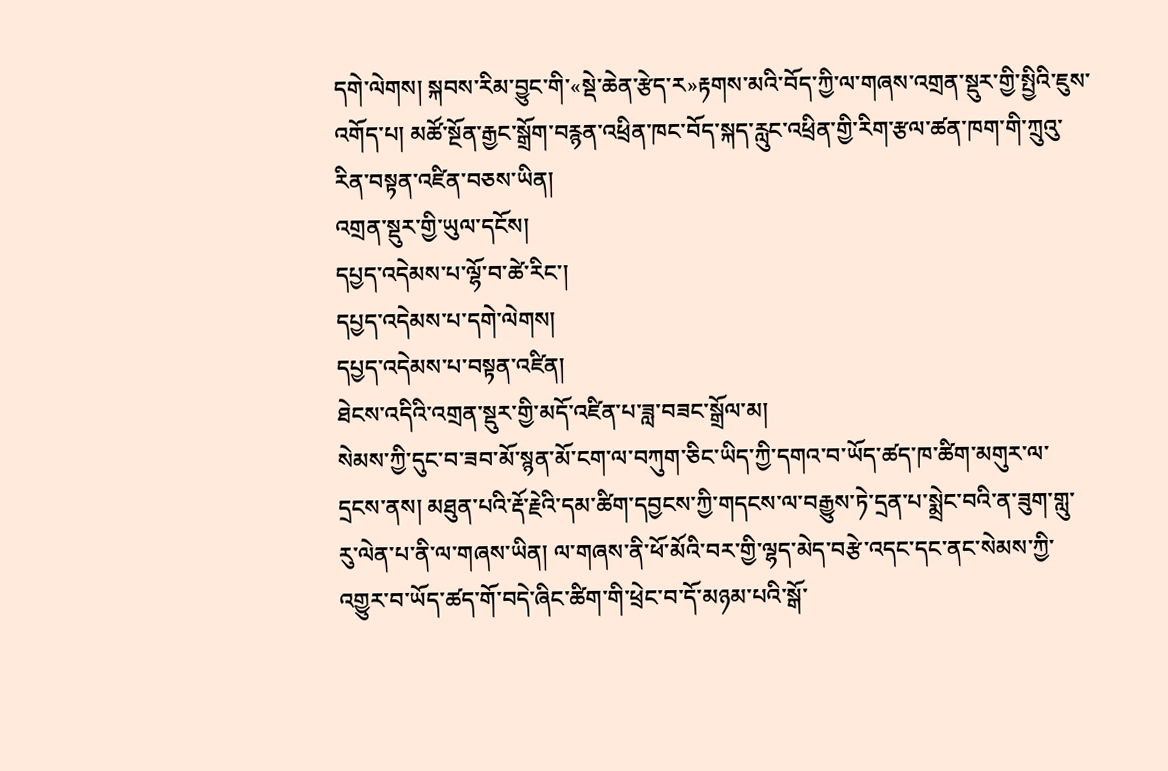དགེ་ལེགས། སྐབས་རིམ་བྱུང་གི་«སྡེ་ཆེན་རྩེད་ར»རྟགས་མའི་བོད་ཀྱི་ལ་གཞས་འགྲན་སྡུར་གྱི་སྤྱིའི་ཇུས་འགོད་པ། མཚོ་སྔོན་རྒྱང་སྒྲོག་བརྙན་འཕྲིན་ཁང་བོད་སྐད་རླུང་འཕྲིན་གྱི་རིག་རྩལ་ཚན་ཁག་གི་ཀྲུའུ་རིན་བསྟན་འཛིན་བཅས་ཡིན།
འགྲན་སྡུར་གྱི་ཡུལ་དངོས།
དཔྱད་འདེམས་པ་ལྷོ་བ་ཚེ་རིང་།
དཔྱད་འདེམས་པ་དགེ་ལེགས།
དཔྱད་འདེམས་པ་བསྟན་འཛིན།
ཐེངས་འདིའི་འགྲན་སྡུར་གྱི་མདོ་འཛིན་པ་ཟླ་བཟང་སྒྲོལ་མ།
སེམས་ཀྱི་དུང་བ་ཟབ་མོ་སྙན་མོ་ངག་ལ་བཀུག་ཅིང་ཡིད་ཀྱི་དགའ་བ་ཡོད་ཚད་ཁ་ཚིག་མགུར་ལ་དྲངས་ནས། མཐུན་པའི་རྡོ་རྗེའི་དམ་ཚིག་དབྱངས་ཀྱི་གདངས་ལ་བརྒྱུས་ཏེ་དྲན་པ་སྨྲེང་བའི་ན་ཟུག་གླུ་རུ་ལེན་པ་ནི་ལ་གཞས་ཡིན། ལ་གཞས་ནི་ཕོ་མོའི་བར་གྱི་ལྷད་མེད་བརྩེ་འདང་དང་ནང་སེམས་ཀྱི་འགྱུར་བ་ཡོད་ཚད་གོ་བདེ་ཞིང་ཚིག་གི་ཕྲེང་བ་དོ་མཉམ་པའི་སྒོ་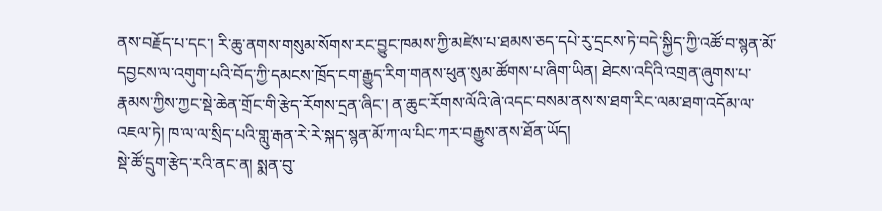ནས་བརྗོད་པ་དང་། རི་ཆུ་ནགས་གསུམ་སོགས་རང་བྱུང་ཁམས་ཀྱི་མཛེས་པ་ཐམས་ཅད་དཔེ་རུ་དྲངས་ཏེ་བདེ་སྐྱིད་ཀྱི་འཚོ་བ་སྙན་མོ་དབྱངས་ལ་འགུག་པའི་བོད་ཀྱི་དམངས་ཁྲོད་ངག་རྒྱུད་རིག་གནས་ཕུན་སུམ་ཚོགས་པ་ཞིག་ཡིན། ཐེངས་འདིའི་འགྲན་ཞུགས་པ་རྣམས་ཀྱིས་ཀྱང་སྡེ་ཆེན་གྲོང་གི་རྩེད་རོགས་དྲན་ཞིང་། ན་ཆུང་རོགས་ལོའི་ཞེ་འདང་བསམ་ནས་ས་ཐག་རིང་ལམ་ཐག་འདོམ་ལ་འཇལ་ཏེ། ཁ་ལ་ལ་སྲིད་པའི་གླུ་རྒན་རེ་རེ་སྐད་སྙན་མོ་ཀ་ལ་པིང་ཀར་བརྒྱུས་ནས་ཐོན་ཡོད།
སྡེ་ཚོ་དྲུག་རྩེད་རའི་ནང་ན། སྨན་བུ་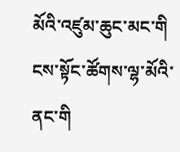མོའི་འཛུམ་ཆུང་མང་གི
ངས་སྟོང་ཚོགས་ལྷ་མོའི་ནང་གི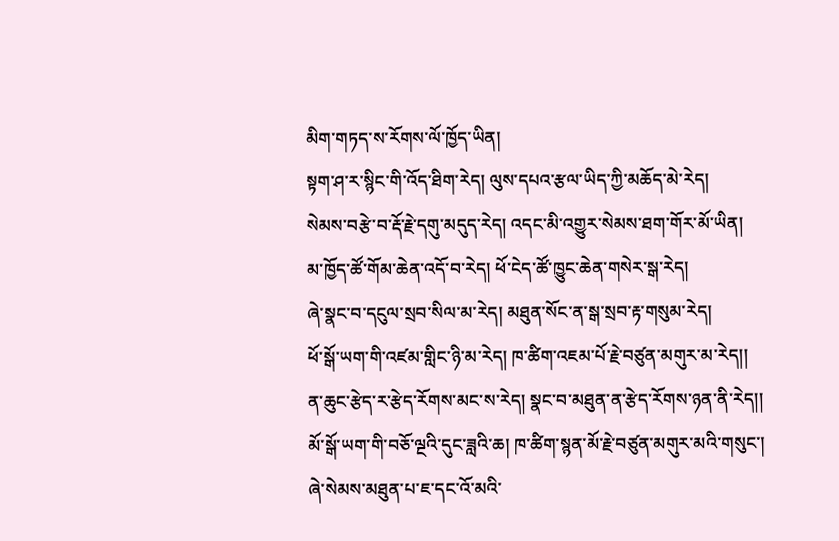མིག་གཏད་ས་རོགས་ལོ་ཁྱོད་ཡིན།
སྟག་ཤ་ར་སྙིང་གི་འོད་ཐིག་རེད། ལུས་དཔའ་རྩལ་ཡིད་ཀྱི་མཆོད་མེ་རེད།
སེམས་བརྩེ་བ་རྡོ་རྗེ་དགུ་མདུད་རེད། འདང་མི་འགྱུར་སེམས་ཐག་གོར་མོ་ཡིན།
མ་ཁྱོད་ཚོ་གོམ་ཆེན་འདོ་བ་རེད། ཕོ་ངེད་ཚོ་ཁྱུང་ཆེན་གསེར་སྒ་རེད།
ཞེ་སྣང་བ་དངུལ་སྲབ་སིལ་མ་རེད། མཐུན་སོང་ན་སྒ་སྲབ་རྟ་གསུམ་རེད།
ཕོ་སྒོ་ཡག་གི་འཛམ་གླིང་ཉི་མ་རེད། ཁ་ཚིག་འཇམ་པོ་རྗེ་བཙུན་མགུར་མ་རེད།།
ན་ཆུང་རྩེད་ར་རྩེད་རོགས་མང་ས་རེད། སྣང་བ་མཐུན་ན་རྩེད་རོགས་ཉན་ནི་རེད།།
མོ་སྒོ་ཡག་གི་བཅོ་ལྔའི་དུང་ཟླའི་ཆ། ཁ་ཚིག་སྙན་མོ་རྗེ་བཙུན་མགུར་མའི་གསུང་།
ཞེ་སེམས་མཐུན་པ་ཇ་དང་འོ་མའི་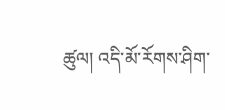ཚུལ། འདི་མོ་རོགས་ཤིག་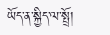ཡོད་ན་སྐྱིད་ལ་སྤྲོ།